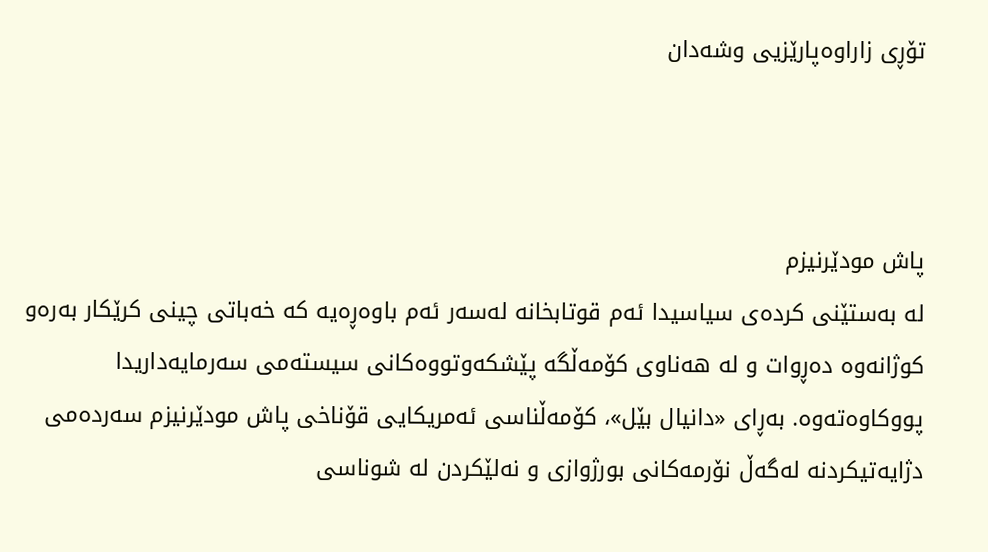تۆڕی زاراوەپارێزیی وشەدان



پاش مودێرنیزم
لە بەستێنی کردەی سیاسیدا ئەم قوتابخانە لەسەر ئەم باوەڕەیە کە خەباتی چینی کرێکار بەرەو کوژانەوە دەڕوات و لە هەناوی کۆمەڵگە پێشکەوتووەکانی سیستەمی سەرمایەداریدا پووکاوەتەوە. بەڕای «دانیال بێل»، کۆمەڵناسی ئەمریکایی قۆناخی پاش مودێرنیزم سەردەمی دژایەتیکردنە لەگەڵ نۆرمەکانی بورژوازی و نەلێکردن لە شوناسی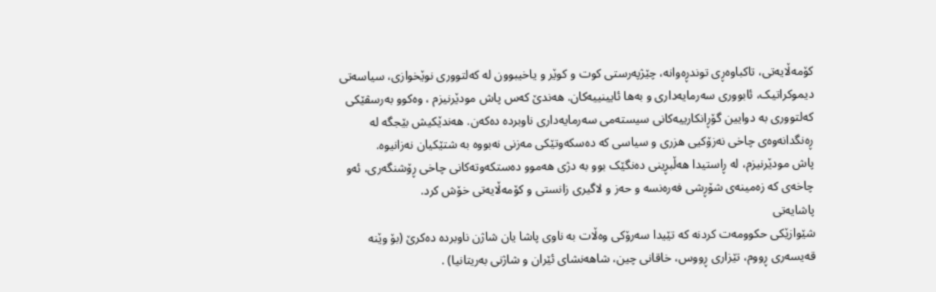کۆمەڵایەتی، تاکباوەڕی توندڕەوانە، چێژپەرستی کوت و کوێر و یاخیبوون لە کەلتووری نوێخوازی، سیاسەتی دیموکراتیک، ئابووری سەرمایەداری و بەها ئایینییەکان. هەندێ کەس پاش مودێرنیزم ، وەکوو بەرسڤێکی کەلتووری بە دوایین گۆڕانکارییەکانی سیستەمی سەرمایەداری ناوبردە دەکەن. هەندێکیش بێجگە لە ڕەنگدانەوەی چاخی نەزۆکیی هزری و سیاسی کە دەسکەوتێکی مەزنی نەبووە بە شتێکیان نەزانیوە.
پاش مودێرنیزم، لە ڕاستیدا هەڵبڕینی دەنگێک بوو بە دژی هەموو دەستکەوتەکانی چاخی ڕۆشنگەری، ئەو چاخەی کە زەمینەی شۆڕشی فەرەنسە و حەز و لاگیری زانستی و کۆمەڵایەتی خۆش کرد.
پاشایەتی
شێوازێکی حکوومەت کردنە کە تێیدا سەرۆکی وەڵات بە ناوی پاشا یان شاژن ناوبردە دەکرێ (بۆ وێنە قەیسەری ڕووم، تێزاری ڕووس، خاقانی چین، شاهەنشای ئێران و شاژنی بەریتانیا) .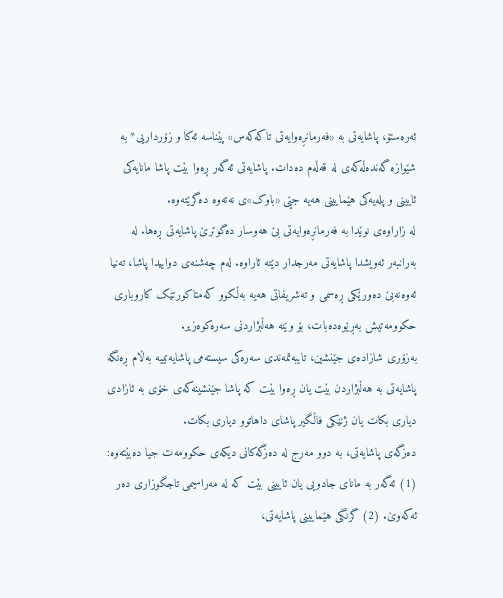ئەرەستۆ، پاشایەتی بە «فەرمانڕەوایەتی تاکەکەس» پێناسە ئەکا و زۆرداریی* بە شێوازە گەندەڵەکەی لە قەڵەم دەدات. پاشایەتی ئەگەر ڕەوا بێت پاشا مانایەکی ئایینی و پلەیەکی هێمایینی هەیە جێی «باوک»ی نەتەوە دەگرێتەوە.
لە زاراوەی نوێدا بە فەرمانڕەوایەتی بێ هەوسار دەگوترێ پاشایەتی ڕەها. لە بەرانبەر ئەویشدا پاشایەتی مەرجدار دێتە ئاراوە. لەم چەشنەی دواییدا پاشا، تەنیا ئەوەنەبێ دەورێکی ڕەسمی و تەشریفاتی هەیە بەڵکوو کەمتاکورتێک کاروباری حکوومەتیش بەڕێوەدەبات، بۆ وێنە هەڵبژاردنی سەرەکوەزیر.
بەزۆری شازادەی جێنشین، تایبەتمەندی سەرەکی سیستەمی پاشایەتییە بەڵام ڕەنگە پاشایەتی بە هەڵبژاردن بێت یان ڕەوا بێت کە پاشا جێنشینەکەی خۆی بە ئازادی دیاری بکات یان ژنێکی فاڵگیر پاشای داهاتوو دیاری بکات.
دەزگەی پاشایەتی، بە دوو مەرج لە دەزگەکانی دیکەی حکوومەت جیا دەبێتەوە: (1) ئەگەر بە مانای جادویی یان ئایینی بێت کە لە مەراسیمی تاجگوزاری دەر ئەکەوێ. (2) گرنگی هێمایینی پاشایەتی،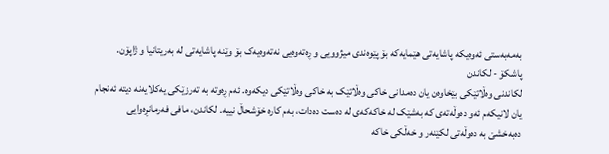بەمەبەستی ئەوەیکە پاشایەتی هێمایەکە بۆ پێوەندی میژوویی و ڕەتەوەیی نەتەوەیەک بۆ وێنە پاشایەتی لە بەریتانیا و ژاپۆن.
پاشکۆ - لکاندن
لکاندنی وەڵاتێکی بێخاوەن یان دەمدانی خاکی وەڵاتێک بە خاکی وەڵاتێکی دیکەوە. ئەم ڕەوتە بە تەرزێکی یەکلایەنە دیتە ئەنجام یان لانیکەم ئەو دەوڵەتەی کە بەشێک لە خاکەکەی لە دەست دەدات، بەم کارە خۆشحاڵ نییە. لکاندن، مافی فەرمانڕەوایی دەبەخشێ بە دەوڵەتی لکێنەر و خەڵکی خاکە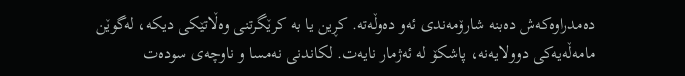دەمدراوەکەش دەبنە شارۆمەندی ئەو دەوڵەتە. کڕین یا بە کرێگرتنی وەڵاتێکی دیکە، لەگوێن مامەڵەیەکی دوولایەنە، پاشکۆ لە ئەژمار نایەت. لکاندنی نەمسا و ناوچەی سودەت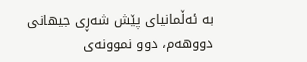بە ئەڵمانیای پێش شەڕی جیهانی دووهەم، دوو نموونەی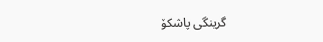گرینگی پاشکۆ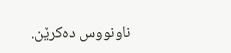ناونووس دەکرێن.